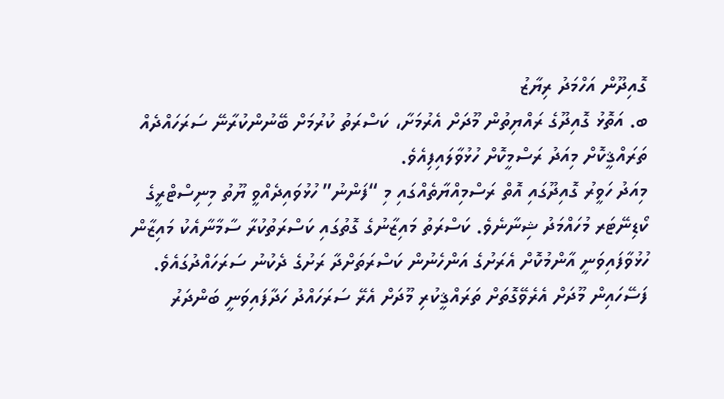ގޮއިދޫން އަހްމަދު ރިޔާޒު
ބ. އަތޮޅު ގޮއިދޫގެ ރައްޔިތުން މޫދަށް އެރުމަށާ، ކަސްރަތު ކުރުމަށް ބޭނުންކުރާނޭ ސަރަހައްދެއް ތަރައްޤީކޮށް މިއަދު ރަސްމީކޮށް ހުޅުވާލައިފިއެވެ.
މިއަދު ހަވީރު ގޮއިދޫގައި އޮތް ރަސްމިއްޔާތެއްގައި މި “ފަންނު” ހުޅުވައިދެއްވީ ޔޫތު މިނިސްޓްރީގެ ކޯޑިނޭޓަރ މުހައްމަދު ޝިނާނެވެ. ކަސްރަތު މައިޒާނުގެ ގޮތުގައި ކަސްރަތުކުރާ ސާމާނާއެކު މައިޒާން ހުޅުވާފައިވަނީ އާންމުކޮށް އެރަށުގެ އަންހެނުން ކަސްރަތަށްދާ ރަށުގެ ދެކުނު ސަރަހައްދުގައެވެ. ފަސޭހައިން މޫދަށް އެރެވޭގޮތަށް ތަރައްޤީކުރި މޫދަށް އެރޭ ސަރަހައްދު ހަދާފައިވަނީ ބަންދަރު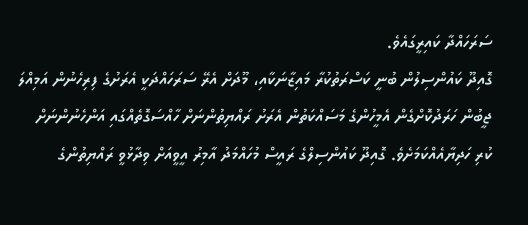ސަރަހައްދާ ކައިރީގައެވެ.
ގޮއިދޫ ކައުންސިލުން ބުނީ ކަސްރަތުކުރާ މައިޒާނަކާއި، މޫދަށް އެރޭ ސަރަހައްދަކީ އެރަށުގެ ފިރިހެނުން އަމިއްލަ ޖީބުން ހަރަދުކޮށްގެން އެމީހުންގެ މަސައްކަތުން އެރަށު ރައްޔިތުންނަށް ހާއްސަގޮތެއްގައި އަންހެނުންނަށް ކުރި ހަދިޔާއެއްކަމަށެވެ. ގޮއިދޫ ކައުންސިލްގެ ރައީސް މުހައްމަދު އާމިރު އީވީއަށް ވިދާޅުވީ ރައްޔިތުންގެ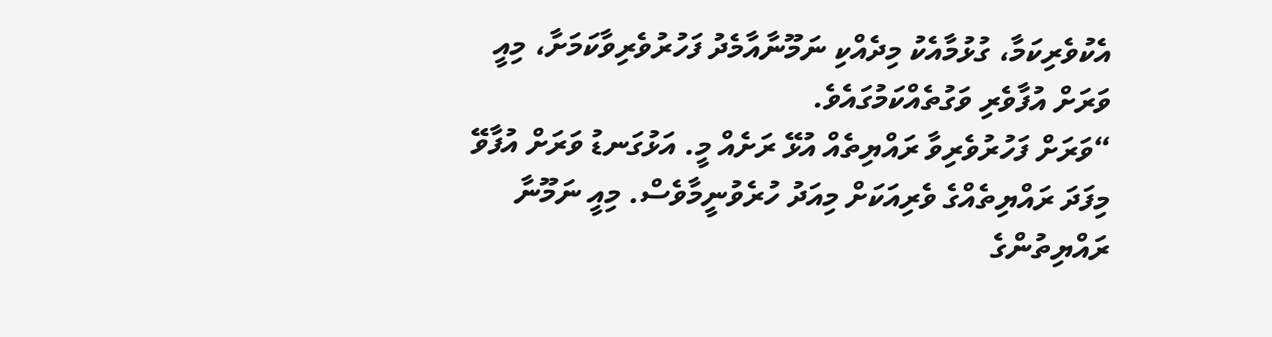އެކުވެރިކަމާ، ގުޅުމާއެކު މިދެއްކި ނަމޫނާއާމެދު ފަހުރުވެރިވާކަމަށާ، މިއީ ވަރަށް އުފާވެރި ވަގުތެއްކަމުގައެވެ.
“ވަރަށް ފަހުރުވެރިވާ ރައްޔިތެއް އުޅޭ ރަށެއް މީ. އަޅުގަނޑު ވަރަށް އުފާވޭ މިފަދަ ރައްޔިތެއްގެ ވެރިއަކަށް މިއަދު ހުރެވުނީމާވެސް. މިއީ ނަމޫނާ ރައްޔިތުންގެ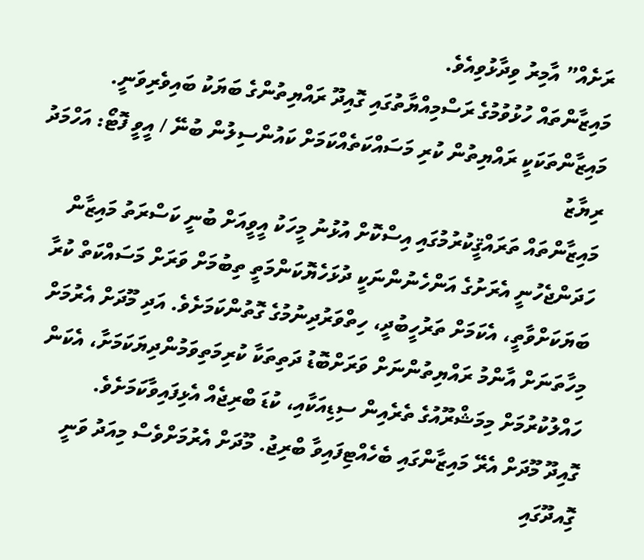ރަށެއް” އާމިރު ވިދާޅުވިއެވެ.
މައިޒާންތައް ހުޅުވުމުގެ ރަސްމިއްޔާތުގައި ގޮއިދޫ ރައްޔިތުންގެ ބަޔަކު ބައިވެރިވަނީ. މައިޒާންތަކަކީ ރައްޔިތުން ކުރި މަސައްކަތެއްކަމަށް ކައުންސިލުން ބުނޭ / އީވީ ފޮޓޯ: އަހްމަދު ރިޔާޒު
މައިޒާންތައް ތަރައްޤީކުރުމުގައި އިސްކޮށް އުޅުނު މީހަކު އީވީއަށް ބުނީ ކަސްރަތު މައިޒާން ހަދަންޖެހުނީ އެރަށުގެ އަންހެނުންނަކީ ދުޅަހެޔޮކަންމަތީ ތިބުމަށް ވަރަށް މަސައްކަތް ކުރާ ބަޔަކަށްވާތީ، އެކަމަށް ތަރުހީބުދީ، ހިތްވަރުދިނުމުގެ ގޮތުންކަމަށެވެ. އަދި މޫދަށް އެރުމަށް މިހާތަނަށް އާންމު ރައްޔިތުންނަށް ވަރަށްބޮޑު ދަތިތަކާ ކުރިމަތިވަމުންދިޔަކަމަށާ، އެކަން ހައްލުކުރުމަށް މިމަޝްރޫއުގެ ތެރެއިން ސިޑިއަކާއި، ކުޑަ ބްރިޖެއް އެޅިފައިވާކަމަށެވެ.
ގޮއިދޫ މޫދަށް އެރޭ މައިޒާންގައި ބެހެއްޓިފައިވާ ބްރިޖު. މޫދަށް އެރުމަށްވެސް މިއަދު ވަނީ ގޮިއދޫގައި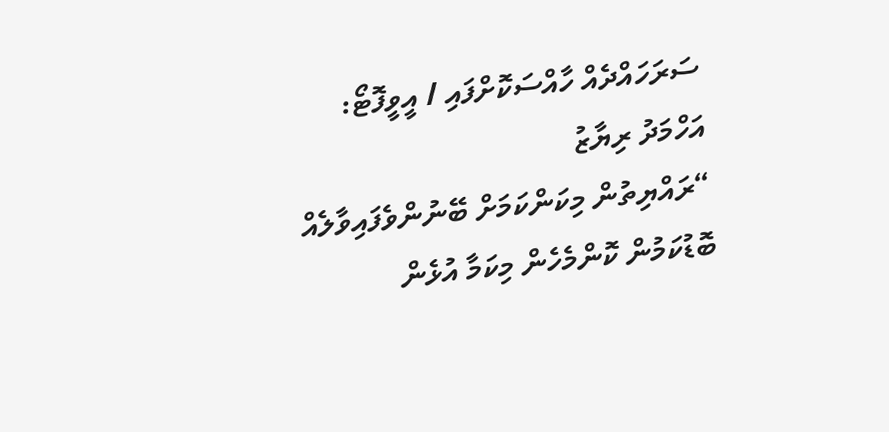ސަރަހައްދެއް ހާއްސަކޮށްފައި / އީވީފޮޓޯ: އަހްމަދު ރިޔާޒު
“ރައްޔިތުން މިކަންކަމަށް ބޭނުންވެފައިވާލެއް ބޮޑުކަމުން ކޮންމެހެން މިކަމާ އުޅެން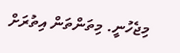މިޖެހުނީ. މިތަންތަން އިތުރަށް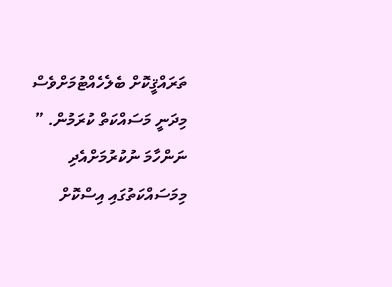ތަރައްޤީކޮށް ބެލެހެއްޓުމަށްވެސް މިދަނީ މަސައްކަތް ކުރަމުން. ” ނަންހާމަ ނުކުރުމަށްއެދި މިމަސައްކަތުގައި އިސްކޮށް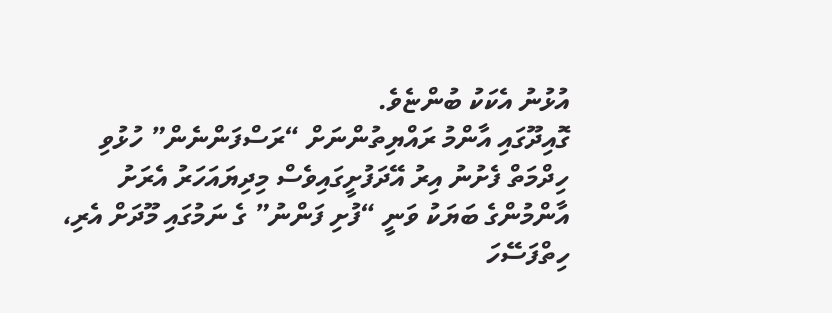އުޅުނު އެކަކު ބުންޏެވެ.
ގޮއިދޫގައި އާންމު ރައްޔިތުންނަށް “ރަސްފަންނެން” ހުޅުވި ހިދްމަތް ފެށުނު އިރު އޭދަފުށީގައިވެސް މިދިޔައަހަރު އެރަށު އާންމުންގެ ބަޔަކު ވަނީ “ފުށި ފަންނު” ގެ ނަމުގައި މޫދަށް އެރި، ހިތްފަސޭހަ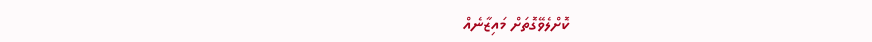ކޮށްލެވޭގޮތަށް މައިޒާނެއް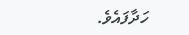ހަދާފައެވެ.